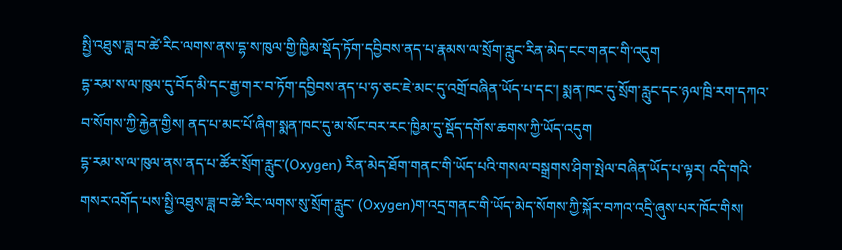སྤྱི་འཐུས་ཟླ་བ་ཚེ་རིང་ལགས་ནས་དྷ་ས་ཁུལ་གྱི་ཁྱིམ་སྡོད་ཏོག་དབྱིབས་ནད་པ་རྣམས་ལ་སྲོག་རླུང་རིན་མེད་ངང་གནང་གི་འདུག
དྷ་རམ་ས་ལ་ཁུལ་དུ་བོད་མི་དང་རྒྱ་གར་བ་ཏོག་དབྱིབས་ནད་པ་ཧ་ཅང་ཇེ་མང་དུ་འགྲོ་བཞིན་ཡོད་པ་དང་། སྨན་ཁང་དུ་སྲོག་རླུང་དང་ཉལ་ཁྲི་རག་དཀའ་བ་སོགས་ཀྱི་རྐྱེན་གྱིས། ནད་པ་མང་པོ་ཞིག་སྨན་ཁང་དུ་མ་སོང་བར་རང་ཁྱིམ་དུ་སྡོད་དགོས་ཆགས་ཀྱི་ཡོད་འདུག
དྷ་རམ་ས་ལ་ཁུལ་ནས་ནད་པ་ཚོར་སྲོག་རླུང་(Oxygen) རིན་མེད་ཐོག་གནང་གི་ཡོད་པའི་གསལ་བསྒྲགས་ཤིག་སྤེལ་བཞིན་ཡོད་པ་ལྟར། འདི་གའི་གསར་འགོད་པས་སྤྱི་འཐུས་ཟླ་བ་ཚེ་རིང་ལགས་སུ་སྲོག་རླུང་ (Oxygen)ག་འདྲ་གནང་གི་ཡོད་མེད་སོགས་ཀྱི་སྐོར་བཀའ་འདྲི་ཞུས་པར་ཁོང་གིས།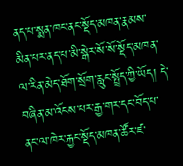ནད་པ་སྨན་ཁང་ནང་སྡོད་མཁན་རྣམས་མིན་པར་ནད་པ་མི་སྒེར་སོ་སོ་སྡོད་མཁན་ལ་རིན་མེད་ཐོག་སྲོག་རླུང་སྤྲོད་ཀྱི་ཡོད། དེ་བཞིན་མ་འོངས་པར་རྒྱ་གར་དང་བོད་པ་ནང་ལ་ཁེར་རྐྱང་སྡོད་མཁན་ཚོར་ཛ་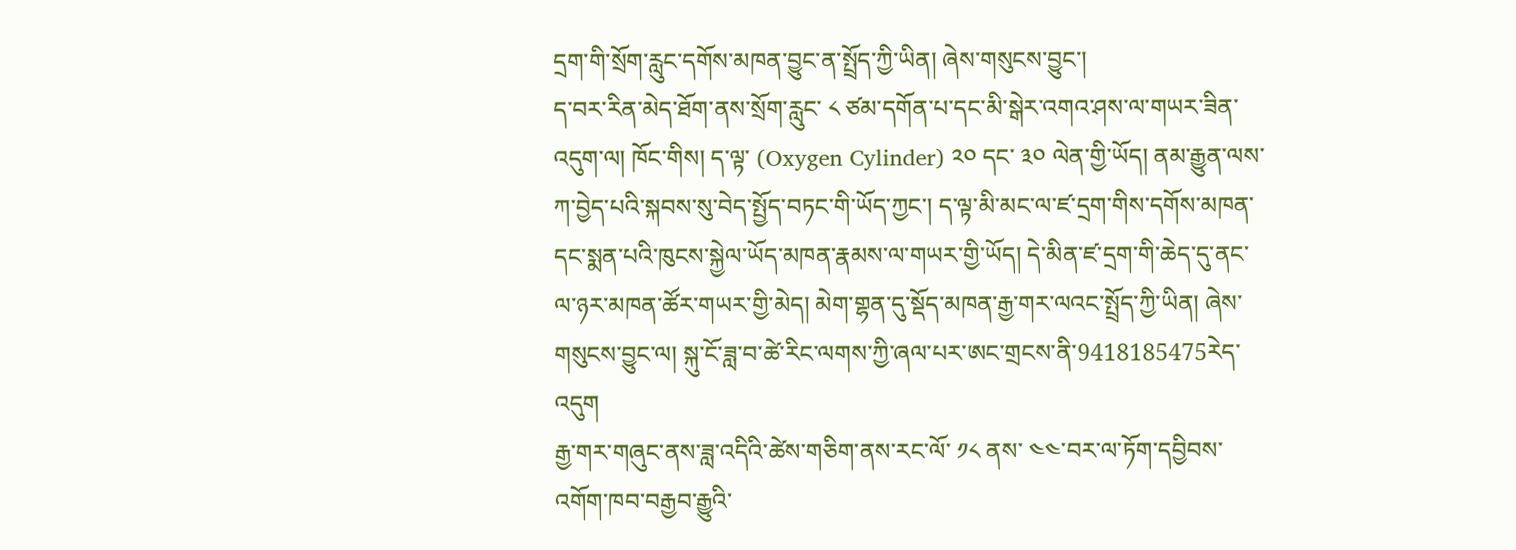དྲག་གི་སྲོག་རླུང་དགོས་མཁན་བྱུང་ན་སྤྲོད་ཀྱི་ཡིན། ཞེས་གསུངས་བྱུང་།
ད་བར་རིན་མེད་ཐོག་ནས་སྲོག་རླུང་ ༨ ཙམ་དགོན་པ་དང་མི་སྒེར་འགའ་ཤས་ལ་གཡར་ཟིན་འདུག་ལ། ཁོང་གིས། ད་ལྟ་ (Oxygen Cylinder) ༢༠ དང་ ༣༠ ལེན་གྱི་ཡོད། ནམ་རྒྱུན་ལས་ཀ་བྱེད་པའི་སྐབས་སུ་བེད་སྤྱོད་བཏང་གི་ཡོད་ཀྱང་། ད་ལྟ་མི་མང་ལ་ཛ་དྲག་གིས་དགོས་མཁན་དང་སྨན་པའི་ཁུངས་སྐྱེལ་ཡོད་མཁན་རྣམས་ལ་གཡར་གྱི་ཡོད། དེ་མིན་ཛ་དྲག་གི་ཆེད་དུ་ནང་ལ་ཉར་མཁན་ཚོར་གཡར་གྱི་མེད། མེག་གྷན་དུ་སྡོད་མཁན་རྒྱ་གར་ལའང་སྤྲོད་ཀྱི་ཡིན། ཞེས་གསུངས་བྱུང་ལ། སྐུ་ངོ་ཟླ་བ་ཚེ་རིང་ལགས་ཀྱི་ཞལ་པར་ཨང་གྲངས་ནི་9418185475རེད་འདུག
རྒྱ་གར་གཞུང་ནས་ཟླ་འདིའི་ཚེས་གཅིག་ནས་རང་ལོ་ ༡༨ ནས་ ༤༤་བར་ལ་ཏོག་དབྱིབས་འགོག་ཁབ་བརྒྱབ་རྒྱུའི་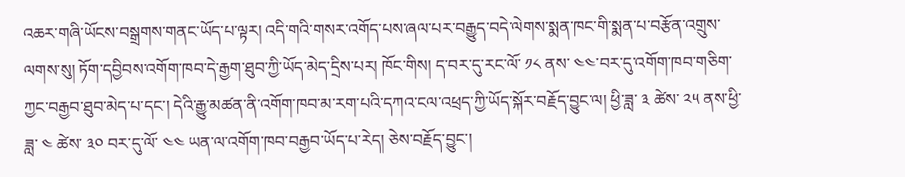འཆར་གཞི་ཡོངས་བསྒྲགས་གནང་ཡོད་པ་ལྟར། འདི་གའི་གསར་འགོད་པས་ཞལ་པར་བརྒྱུད་བདེ་ལེགས་སྨན་ཁང་གི་སྨན་པ་བརྩོན་འགྲུས་ལགས་སུ། ཏོག་དབྱིབས་འགོག་ཁབ་དེ་རྒྱག་ཐུབ་ཀྱི་ཡོད་མེད་དྲིས་པར། ཁོང་གིས། ད་བར་དུ་རང་ལོ་ ༡༨ ནས་ ༤༤་བར་དུ་འགོག་ཁབ་གཅིག་ཀྱང་བརྒྱབ་ཐུབ་མེད་པ་དང་། དེའི་རྒྱུ་མཚན་ནི་འགོག་ཁབ་མ་རག་པའི་དཀའ་ངལ་འཕྲད་ཀྱི་ཡོད་སྐོར་བརྗོད་བྱུང་ལ། ཕྱི་ཟླ་ ༣ ཚེས་ ༢༥ ནས་ཕྱི་ཟླ་ ༤ ཚེས་ ༣༠ བར་དུ་ལོ་ ༤༤ ཡན་ལ་འགོག་ཁབ་བརྒྱབ་ཡོད་པ་རེད། ཅེས་བརྗོད་བྱུང་།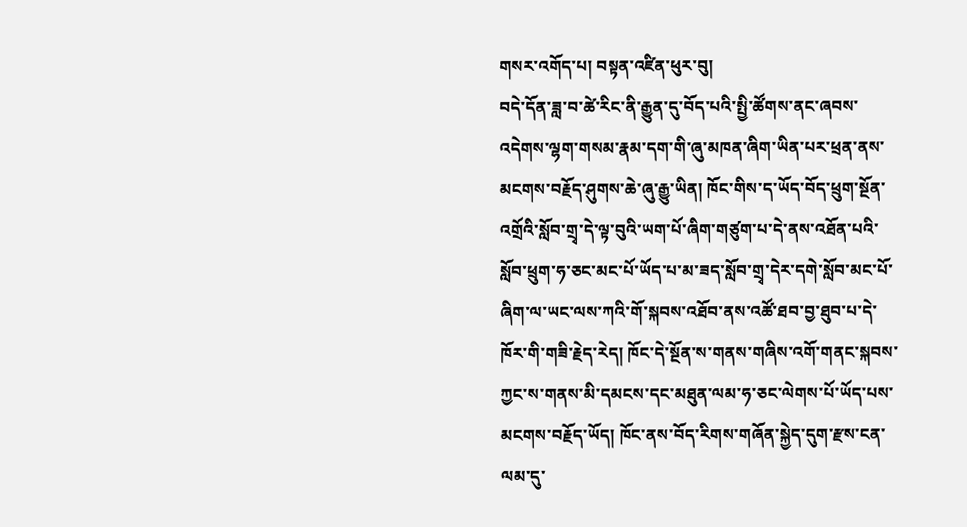གསར་འགོད་པ། བསྟན་འཛིན་ཕུར་བུ།
བདེ་དོན་ཟླ་བ་ཚེ་རིང་ནི་རྒྱུན་དུ་བོད་པའི་སྤྱི་ཚོགས་ནང་ཞབས་འདེགས་ལྷག་གསམ་རྣམ་དག་གི་ཞུ་མཁན་ཞིག་ཡིན་པར་ཕྲན་ནས་མངགས་བརྗོད་ཤུགས་ཆེ་ཞུ་རྒྱུ་ཡིན། ཁོང་གིས་ད་ཡོད་བོད་ཕྲུག་སྔོན་འགྲོའི་སློབ་གྲྭ་དེ་ལྟ་བུའི་ཡག་པོ་ཞིག་གཙུག་པ་དེ་ནས་འཐོན་པའི་སློབ་ཕྲུག་ཧ་ཅང་མང་པོ་ཡོད་པ་མ་ཟད་སློབ་གྲྭ་དེར་དགེ་སློབ་མང་པོ་ཞིག་ལ་ཡང་ལས་ཀའི་གོ་སྐབས་འཐོབ་ནས་འཚོ་ཐབ་བྱ་ཐུབ་པ་དེ་ཁོར་གི་གཟི་རྗེད་རེད། ཁོང་དེ་སྔོན་ས་གནས་གཞིས་འགོ་གནང་སྐབས་ཀྱང་ས་གནས་མི་དམངས་དང་མཐུན་ལམ་ཧ་ཅང་ལེགས་པོ་ཡོད་པས་མངགས་བརྗོད་ཡོད། ཁོང་ནས་བོད་རིགས་གཞོན་སྐྱེད་དུག་རྫས་ངན་ལམ་དུ་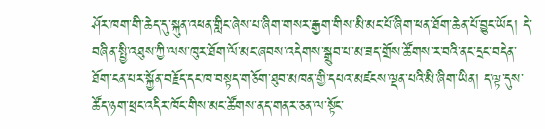ཤོར་ཁག་གི་ཆེད་དུ་སྐུན་འཕན་གླིང་ཞེས་པ་ཞིག་གསར་རྒྱག་གིས་མི་མང་པོ་ཞིག་ཕན་ཐོག་ཆེན་པོ་བྱུང་ཡོད། དེ་བཞིན་སྤྱི་འཐུས་ཀྱི་ལས་ཁུར་ཐོག་ལོ་མང་ཞབས་འདེགས་སྒྲུབ་པ་མ་ཟད་གྲོས་ཚོགས་ར་བའི་ནང་དྲང་བདེན་ཐོག་ངན་པར་སྐྱོན་བརྗོད་དང་ཁ་བསྟད་གཅོག་ཐུབ་མཁན་གྱི་དཔའ་མཛངས་ལྡན་པའི་མི་ཞིག་ཡིན། ད་ལྟ་དུས་ཚོད་ཉག་ཕྲང་འདིར་ཁོང་གིས་མང་ཚོགས་ནད་གནར་ཅན་ལ་སྟོང་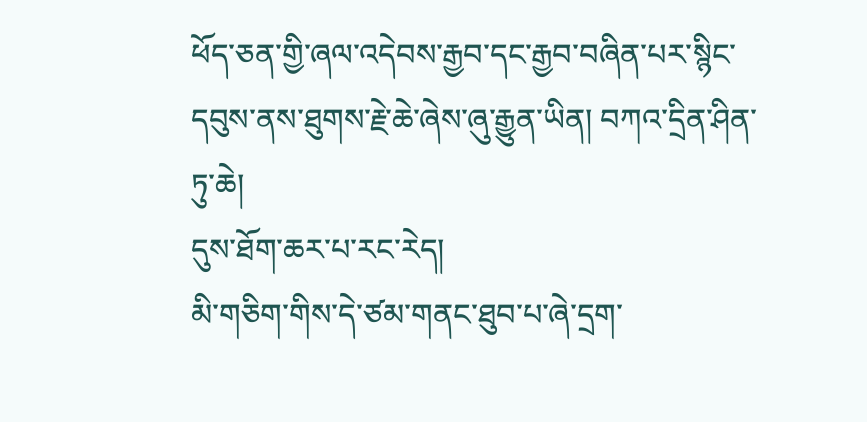ཕོད་ཅན་གྱི་ཞལ་འདེབས་རྒྱབ་དང་རྒྱབ་བཞིན་པར་སྙིང་དབུས་ནས་ཐུགས་རྗེ་ཆེ་ཞེས་ཞུ་རྒྱུན་ཡིན། བཀའ་དྲིན་ཤིན་ཏུ་ཆེ།
དུས་ཐོག་ཆར་པ་རང་རེད།
མི་གཅིག་གིས་དེ་ཙམ་གནང་ཐུབ་པ་ཞེ་དྲག་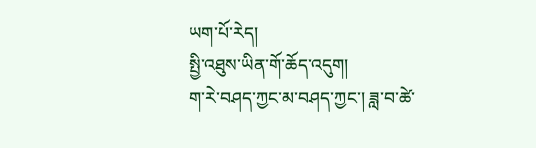ཡག་པོ་རེད།
སྤྱི་འཐུས་ཡིན་གོ་ཆོད་འདུག།
ག་རེ་བཤད་ཀྱང་མ་བཤད་ཀྱང་། ཟླ་བ་ཚེ་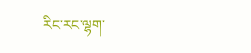རིང་རང་ལྷག་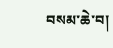བསམ་ཆེ་བ།